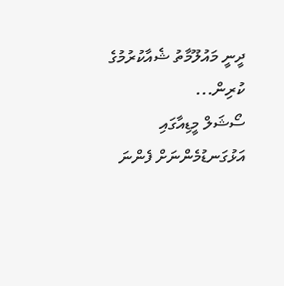ދީނީ މައުލޫމާތު ޝެއާކުރުމުގެ ކުރިން...
ސޯޝަލް މީޑިއާގައި އަޅުގަނޑުމެންނަށް ފެންނަ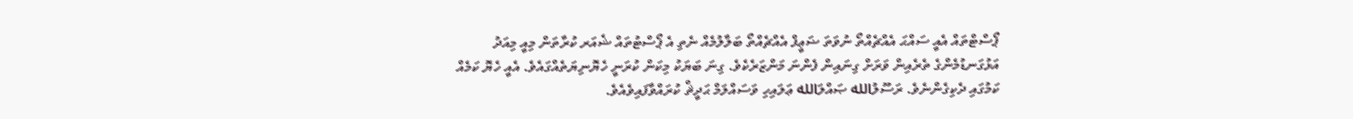ޕޯސްޓްތައް އެއީ ސައްޙަ އެއްޗެއްތޯ ނުވަތަ ޟަޢީފް އެއްޗެއްތޯ ބަލާލުމެއް ނެތި އެ ޕޯސްޓުތައް ޝެއަރ ކުރާތަން މިއީ މިއަދު އަޅުގަނޑުމެންގެ ތެރެއިން ވަރަށް ގިނައިން ފެންނަ މަންޒަރެކެވެ. ގިނަ ބަޔަކު މިކަން ކުރަނީ ހެޔޮނިޔަތެއްގައެވެ. އެއީ ހެޔޮ ކަމެއް ކަމުގައި ދެކިގެންނެވެ. ރަސޫލުالله ޞައްލަالله ޢަލައިހި ވަސައްލަމް ޙަދީޘް ކުރައްވާފައިވެއެވެ.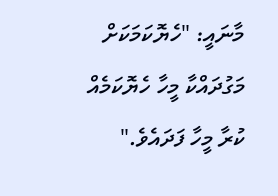މާނައީ: "ހެޔޮކަމަކަށް މަގުދައްކާ މީހާ ހެޔޮކަމެއް ކުރާ މީހާ ފަދައެވެ."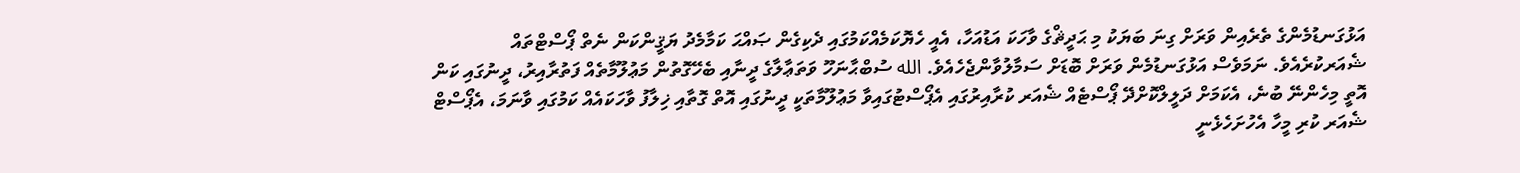އަޅުގަނޑުމެންގެ ތެރެއިން ވަރަށް ގިނަ ބަޔަކު މި ޙަދީޘްގެ ވާހަކަ އަޑުއަހާ، އެއީ ހެޔޮކަމެއްކަމުގައި ދެކިގެން ޞައްޙަ ކަމާމެދު ޔަޤީންކަން ނެތް ޕޯސްޓްތައް ޝެއަރކުރެއެވެ. ނަމަވެސް އަޅުގަނޑުމެން ވަރަށް ބޮޑަށް ސަމާލުވާންޖެހެއެވެ. الله ސުބްޙާނަހޫ ވަތަޢާލާގެ ދީނާއި ބެހޭގޮތުން މަޢުލޫމާތެއް ފަތުރާއިރު، ދީނުގައި ކަން އޮތީ މިހެންނޭ ބުނެ، އެކަމަށް ދަލީލްކޮށްދޭ ޕޯސްޓެއް ޝެއަރ ކުރާއިރުގައި އެޕޯސްޓުގައިވާ މަޢުލޫމާތަކީ ދީނުގައި އޮތް ގޮތާއި ޚިލާފު ވާހަކައެއް ކަމުގައި ވާނަމަ، އެޕޯސްޓް ޝެއަރ ކުރި މީހާ އެހުށަހެޅެނީ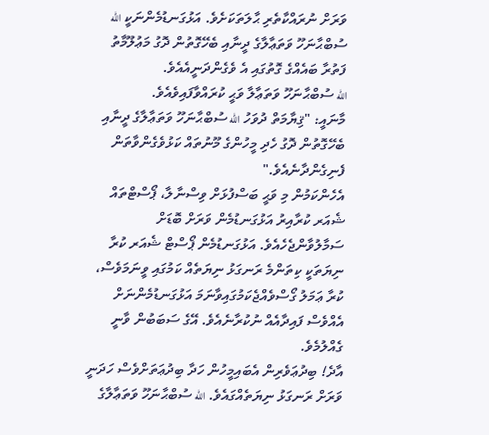ވަރަށް ނުރައްކާތެރި ޙާލަތަކަށެވެ. އަޅުގަނޑުމެންނަކީ الله ސުބްޙާނަހޫ ވަތަޢާލާގެ ދީނާއި ބެހޭގޮތުން ދޮގު މަޢުލޫމާތު ފަތުރާ ބައެއްގެ ގޮތުގައި އެ ވެގެންދަނީއެއެވެ.
الله ސުބްޙާނަހޫ ވަތަޢާލާ ވަޙީ ކުރައްވާފައިވެއެވެ.
މާނައީ: "ޤިޔާމަތް ދުވަހު الله ސުބްޙާނަހޫ ވަތަޢާލާގެ ދީނާއި ބެހޭގޮތުން ދޮގު ހެދި މީހުންގެ މޫނުތައް ކަޅުވެގެންވާތަން ފެނިގެންދާނެއެވެ."
އެހެންކަމުން މި ވަޙީ ބަސްފުޅަށް ވިސްނާލާ، ޕޯސްޓްތައް ޝެއަރ ކުރާއިރު އަޅުގަނޑުމެން ވަރަށް ބޮޑަށް ސަމާލުވާންޖެހެއެވެ. އަޅުގަނޑުމެން ޕޯސްޓް ޝެއަރ ކުރާ ނިޔަތަކީ ކިތަންމެ ރަނގަޅު ނިޔަތެއް ކަމުގައި ވީނަމަވެސް، ކުރާ ޢަމަލު ގޯސްވެއްޖެކަމުގައިވާނަމަ އަޅުގަނޑުމެންނަށް އެއްވެސް ފައިދާއެއް ނުކުރާނެއެވެ. އޭގެ ސަބަބުން ވާނީ ގެއްލުމެވެ.
އާދެ! ބިދުޢަވެރިން އެބައިމީހުން ހަދާ ބިދުޢަތަށްވެސް ހަދަނީ ވަރަށް ރަނގަޅު ނިޔަތެއްގައެވެ. الله ސުބްޙާނަހޫ ވަތަޢާލާގެ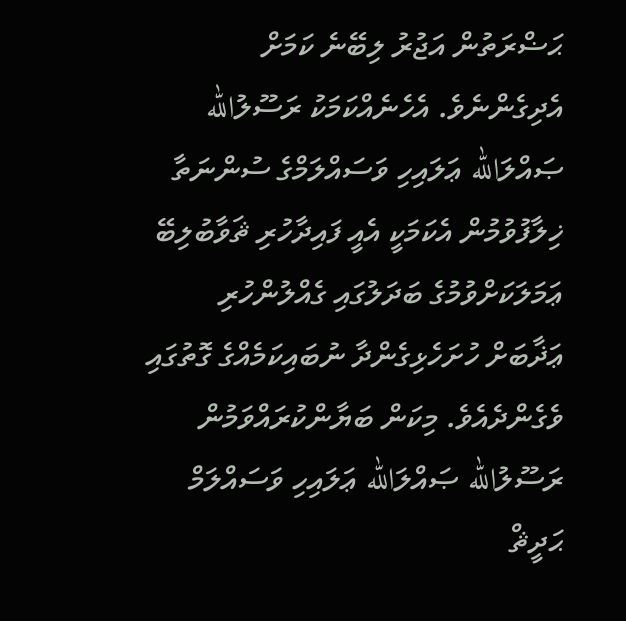ޙަޟްރަތުން އަޖުރު ލިބޭނެ ކަމަށް އެދިގެންނެވެ. އެހެނެއްކަމަކު ރަސޫލުالله ޞައްލަالله ޢަލައިހި ވަސައްލަމްގެ ސުންނަތާ ޚިލާފުވުމުން އެކަމަކީ އެއީ ފައިދާހުރި ޘަވާބުލިބޭ ޢަމަލަކަށްވުމުގެ ބަދަލުގައި ގެއްލުންހުރި ޢަޛާބަށް ހުށަހެޅިގެންދާ ނުބައިކަމެއްގެ ގޮތުގައި ވެގެންދެއެވެ. މިކަން ބަޔާންކުރައްވަމުން ރަސޫލުالله ޞައްލަالله ޢަލައިހި ވަސައްލަމް ޙަދީޘް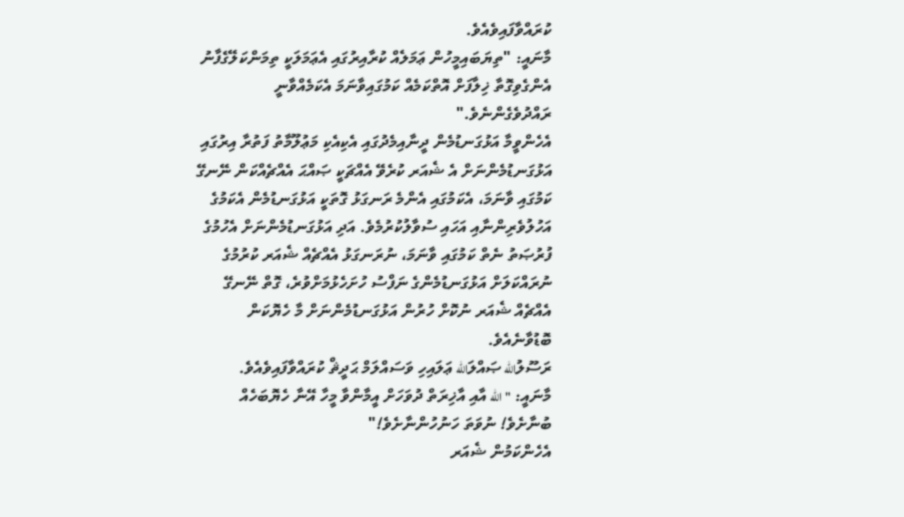ކުރައްވާފައިވެއެވެ.
މާނައީ: "ތިޔަބައިމީހުން ޢަމަލެއް ކުރާއިރުގައި އެޢަމަލަކީ ތިމަންކަލޭގެފާނު އެންގެވިގޮތާ ޚިލާފަށް އޮތްކަމެއް ކަމުގައިވާނަމަ އެކަމެއްވާނީ ރައްދުވެގެންނެވެ."
އެހެންވީމާ އަޅުގަނޑުމެން ދީނާއިމެދުގައި އެކިއެކި މަޢުލޫމާތު ފަތުރާ އިރުގައި އަޅުގަނޑުމެންނަށް އެ ޝެއަރ ކުރެވޭ އެއްޗަކީ ޞައްޙަ އެއްޗެއްކަން ނޭނގޭ ކަމުގައި ވާނަމަ، އެކަމުގައި އެންމެ ރަނގަޅު ގޮތަކީ އަޅުގަނޑުމެން އެކަމުގެ އަހުލުވެރިންނާއި އަހައި ސުވާލުކުރުމެވެ. އަދި އަޅުގަނޑުމެންނަށް އެހުމުގެ ފުރުޞަތު ނެތް ކަމުގައި ވާނަމަ، ނުރަނގަޅު އެއްޗެއް ޝެއަރ ކުރުމުގެ ނުރައްކަލަށް އަޅުގަނޑުމެންގެ ނަފްސު ހުށަހެޅުމަށްވުރެ، ގޮތް ނޭނގޭ އެއްޗެއް ޝެއަރ ނުކޮށް ހުރުން އަޅުގަނޑުމެންނަށް މާ ހެޔޮކަން ބޮޑުވާނެއެވެ.
ރަސޫލުالله ޞައްލަالله ޢަލައިހި ވަސައްލަމް ޙަދީޘް ކުރައްވާފައިވެއެވެ.
މާނައީ: "الله އާއި އާޚިރަތް ދުވަހަށް އީމާންވާ މީހާ އޭނާ ހެޔޮބަހެއް ބުނާށެވެ! ނުވަތަ ހަނުހުންނާށެވެ!"
އެހެންކަމުން ޝެއަރ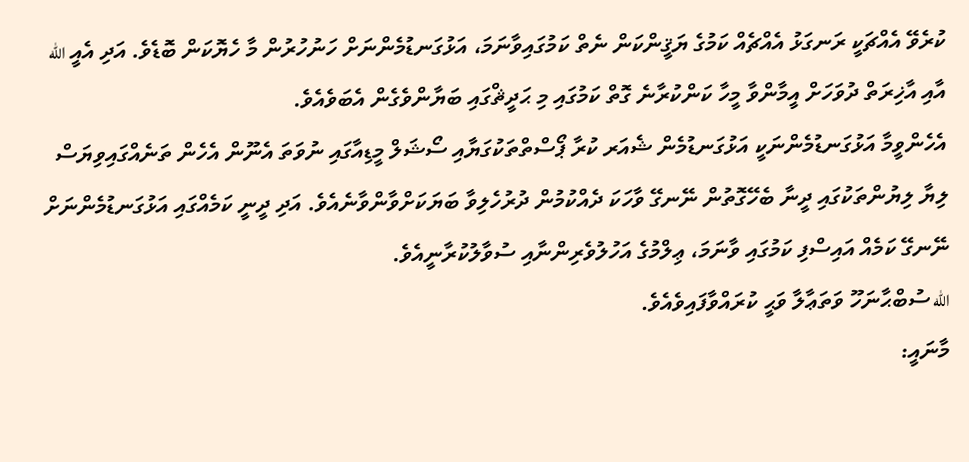ކުރެވޭ އެއްޗަކީ ރަނގަޅު އެއްޗެއް ކަމުގެ ޔަޤީންކަން ނެތް ކަމުގައިވާނަމަ، އަޅުގަނޑުމެންނަށް ހަނުހުރުން މާ ހެޔޮކަން ބޮޑެވެ. އަދި އެއީ الله އާއި އާޚިރަތް ދުވަހަށް އީމާންވާ މީހާ ކަންކުރާނެ ގޮތް ކަމުގައި މި ޙަދީޘްގައި ބަޔާންވެގެން އެބަވެއެވެ.
އެހެންވީމާ އަޅުގަނޑުމެންނަކީ އަޅުގަނޑުމެން ޝެއަރ ކުރާ ޕޯސްތްތަކުގަޔާއި ސޯޝަލް މީޑިއާގައި ނުވަތަ އެނޫން އެހެން ތަނެއްގައިވިޔަސް ލިޔާ ލިޔުންތަކުގައި ދީނާ ބެހޭގޮތުން ނޭނގޭ ވާހަކަ ދެއްކުމުން ދުރުހެލިވާ ބަޔަކަށްވާންވާނެއެވެ. އަދި ދީނީ ކަމެއްގައި އަޅުގަނޑުމެންނަށް ނޭނގޭ ކަމެއް އައިސްފި ކަމުގައި ވާނަމަ، ޢިލްމުގެ އަހުލުވެރިންނާއި ސުވާލުކުރާނީއެވެ.
الله ސުބްޙާނަހޫ ވަތަޢާލާ ވަޙީ ކުރައްވާފައިވެއެވެ.
މާނައީ: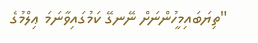"ތިޔަބައިމީހުންނަށް ނޭނގޭ ކަމުގައިވާނަމަ ޢިލްމުގެ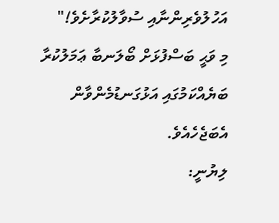އަހުލުވެރިންނާއި ސުވާލުކުރާށެވެ!"
މި ވަޙީ ބަސްފުޅަށް ބޯލަނބާ ޢަމަލުކުރާ ބަޔެއްކަމުގައި އަޅުގަނޑުމެންވާން އެބަޖެހެއެވެ.
ލިޔުނީ: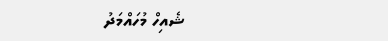ޝެއިހް މުހައްމަދު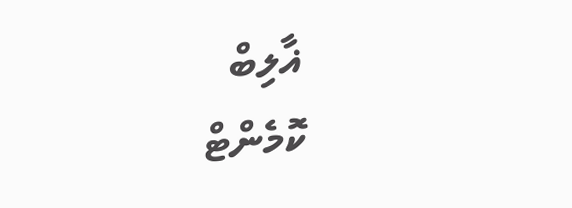ޣާލިބް
ކޮމެންޓް